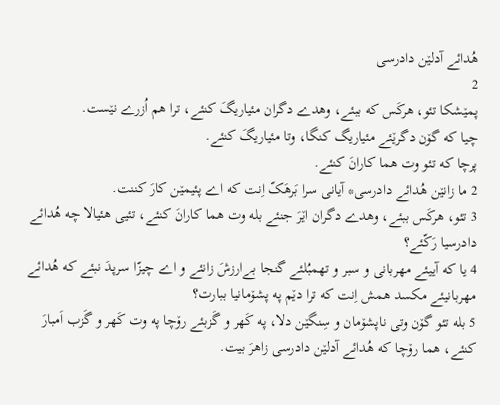هُدائے آدلێن دادرسی
2
پمێشکا تئو، هرکَس که ببئے، وهدے دگران مئیاریگَ کنئے، ترا هم اُزرے نێست.
چیا که گۆن دگرێئے مئیاریگ کنگا، وتا مئیاریگَ کنئے.
پرچا که تئو وت هما کارانَ کنئے.
2 ما زانێن هُدائے دادرسی* آیانی سرا بَرهَکّ اِنت که اے پئیمێن کارَ کننت.
3 تئو، هرکَس ببئے، وهدے دگران اێرَ جنئے بله وت هما کارانَ کنئے، تئیی هئیالا چه هُدائے دادرسیا رَکّئے؟
4 یا که آییئے مهربانی و سبر و تهمبُلئے گنجا بےارزشَ زانئے و اے چیزّا سرپدَ نبئے که هُدائے مهربانیئے مکسد همش اِنت که ترا دێم په پشۆمانیا ببارت؟
5 بله تئو گۆن وتی ناپشۆمان و سِنگێن دلا، په کَهر و گَزبئے رۆچا په وت کَهر و گَزب اَمبارَ کنئے، هما رۆچا که هُدائے آدلێن دادرسی زاهرَ بیت.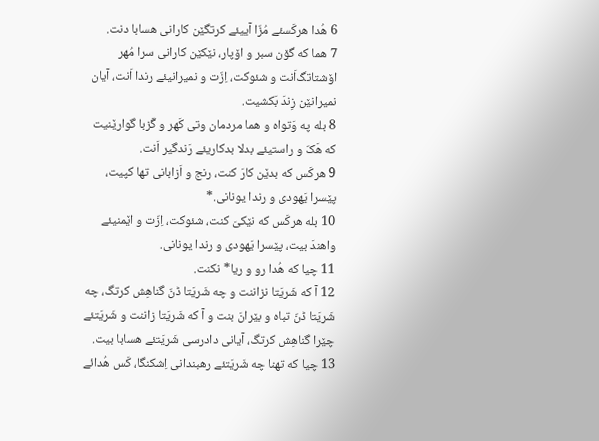6 هُدا هرکَسئے مُزّا آییئے کرتگێن کارانی هسابا دنت.
7 هما که گۆن سبر و اۆپار، نێکێن کارانی سرا مُهر اۆشتاتگ‌اَنت و شئوکت، اِزّت و نمیرانیئے رندا اَنت، آیان نمیرانێن زِندَ بَکشیت.
8 بله په وَتواه و هما مردمان وتی کَهر و گَزبا گوارێنیت که هَکّ و راستیئے بدلا بدکاریئے رَندگیر اَنت.
9 هرکَس که بدێن کارَ کنت، رنج و اَزابانی تها کپیت، پێسرا یَهودی و رندا یونانی.*
10 بله هرکَس که نێکیَ کنت، شئوکت، اِزّت و اێمنیئے واهندَ بیت، پێسرا یَهودی و رندا یونانی.
11 چیا که هُدا رو و ریا* نکنت.
12 آ که شَریَتا نزاننت و چه شَریَتا ڈنّ گناهِش کرتگ، چه شَریَتا ڈنّ تباه و بێرانَ بنت و آ که شَریَتا زاننت و شَریَتئے چێرا گناهِش کرتگ، آیانی دادرسی شَریَتئے هسابا بیت.
13 چیا که تهنا چه شَریَتئے رهبندانی اِشکنگا، کَس هُدائے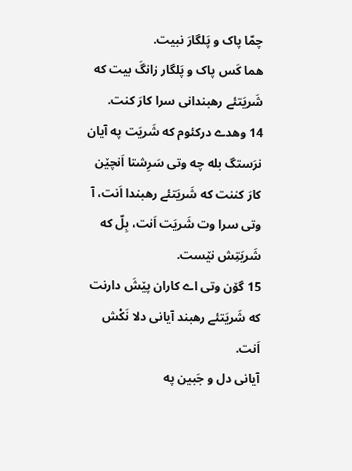چمّا پاک و پَلگارَ نبیت.
هما کَس پاک و پَلگار زانگَ بیت که شَریَتئے رهبندانی سرا کارَ کنت.
14 وهدے درکئوم که شَریَت په آیان نرَستگ بله چه وتی سَرِشتا اَنچێن کارَ کننت که شَریَتئے رهبندا اَنت، آ وتی سرا وت شَریَت اَنت، بِلّ که شَریَتِش نێست.
15 گۆن وتی اے کاران پێشَ دارنت که شَریَتئے رهبند آیانی دلا نَکْش اَنت.
آیانی دل و جَبین په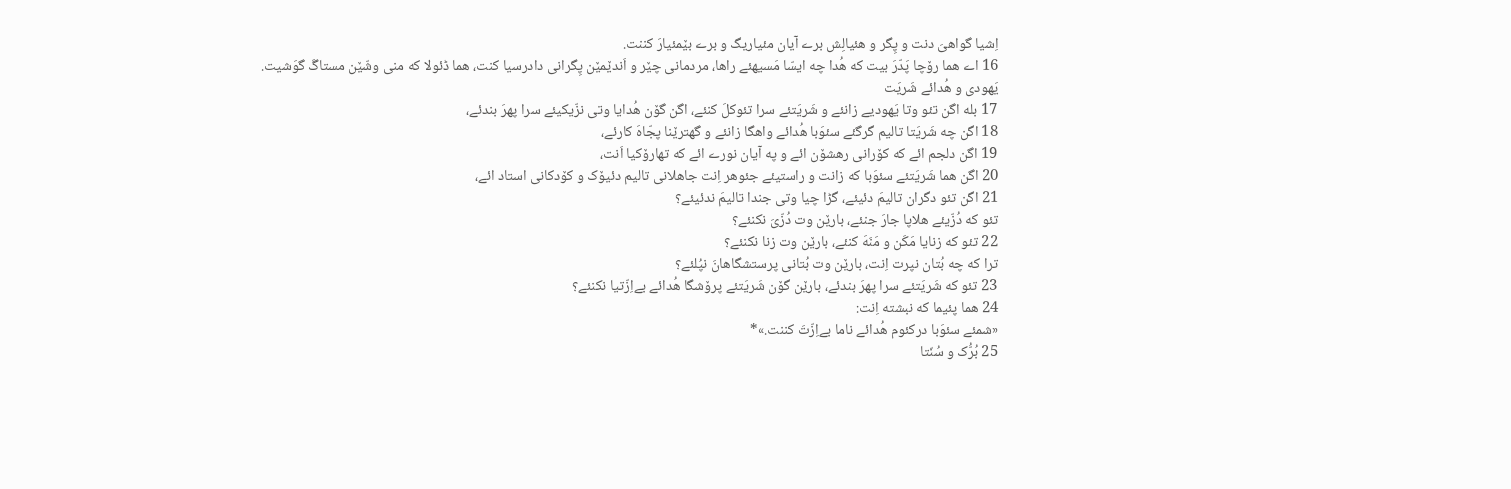اِشیا گواهیَ دنت و پِگر و هئیالِش برے آیان مئیاریگ و برے بێمئیارَ کننت.
16 اے هما رۆچا پَدّرَ بیت که هُدا چه ایسّا مَسیهئے راها، مردمانی چێر و اَندێمێن پِگرانی دادرسیا کنت، هما ڈئولا که منی وشّێن مستاگَ گوَشیت.
یَهودی و هُدائے شَریَت
17 بله اگن تئو وتا یَهودیے زانئے و شَریَتئے سرا تئوکلَ کنئے، اگن گۆن هُدایا وتی نزّیکیئے سرا پهرَ بندئے،
18 اگن چه شَریَتا تالیم گرگئے سئوَبا هُدائے واهگا زانئے و گهترێنا پجّاهَ کارئے،
19 اگن دلجم ائے که کۆرانی رهشۆن ائے و په آیان نورے ائے که تهارۆکیا اَنت،
20 اگن هما شَریَتئے سئوَبا که زانت و راستیئے جئوهر اِنت جاهلانی تالیم دئیۆک و کۆدکانی استاد ائے،
21 اگن تئو دگران تالیمَ دئیئے، گڑا چیا وتی جندا تالیمَ ندئیئے؟
تئو که دُزّیئے هلاپا جارَ جنئے، بارێن وت دُزّیَ نکنئے؟
22 تئو که زنایا مَکَن و مَنَهَ کنئے، بارێن وت زنا نکنئے؟
ترا که چه بُتان نپرت اِنت، بارێن وت بُتانی پرستشگاهانَ نپُلئے؟
23 تئو که شَریَتئے سرا پهرَ بندئے، بارێن گۆن شَریَتئے پرۆشگا هُدائے بےاِزّتیا نکنئے؟
24 هما پئیما که نبشته اِنت:
«شمئے سئوَبا درکئوم هُدائے ناما بےاِزّتَ کننت.»*
25 بُرُّک و سُنّتا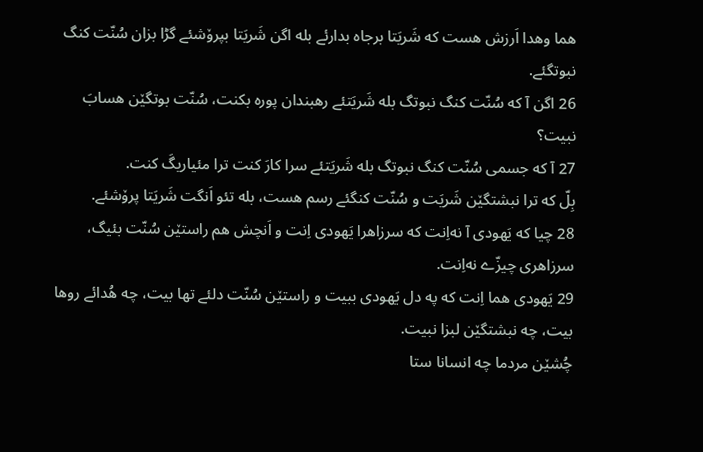هما وهدا اَرزش هست که شَریَتا برجاه بدارئے بله اگن شَریَتا بپرۆشئے گڑا بزان سُنّت کنگ نبوتگئے.
26 اگن آ که سُنّت کنگ نبوتگ بله شَریَتئے رهبندان پوره بکنت، سُنّت بوتگێن هسابَ نبیت؟
27 آ که جسمی سُنّت کنگ نبوتگ بله شَریَتئے سرا کارَ کنت ترا مئیاریگَ کنت.
بِلّ که ترا نبشتگێن شَریَت و سُنّت کنگئے رسم هست، بله تئو اَنگت شَریَتا پرۆشئے.
28 چیا که یَهودی آ نه‌اِنت که سرزاهرا یَهودی اِنت و اَنچش هم راستێن سُنّت بئیگ، سرزاهری چیزّے نه‌اِنت.
29 یَهودی هما اِنت که په دل یَهودی ببیت و راستێن سُنّت دلئے تها بیت، چه هُدائے روها بیت، چه نبشتگێن لبزا نبیت.
چُشێن مردما چه انسانا ستا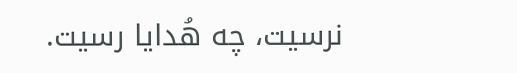نرسیت، چه هُدایا رسیت.